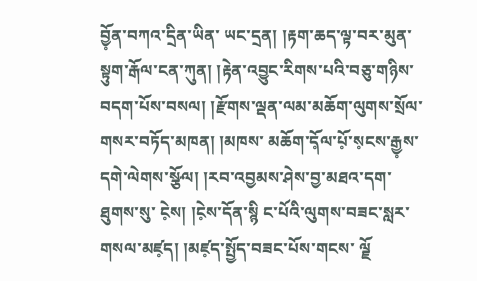བྱོ༷ན་བཀའ་དྲིན་ཡིན་ ཡང་དྲན། །རྟག་ཆད་ལྟ་བར་མུན་སྟུག་རྒོལ་ངན་ཀུན། །རྟེན་འབྱུང་རིགས་པའི་བཅུ་གཉིས་ བདག་པོས་བསལ། །རྫོགས་ལྡན་ལམ་མཆོག་ལུགས་སྲོལ་གསར་བཏོད་མཁན། །མཁས་ མཆོག་དོ༷ལ་པོ༷་ས༷ངས་རྒྱ༷ས་དགེ་ལེགས་སྩོལ། །རབ་འབྱམས་ཤེས་བྱ་མཐའ་དག་ཐུགས་སུ་ ངེ༷ས། །ངེ༷ས་དོན་སྙི ང་པོའི་ལུགས་བཟང་སླར་གསལ་མཛ༷ད། །མཛ༷ད་སྤྱོད་བཟང་པོས་གངས་ ལྗོ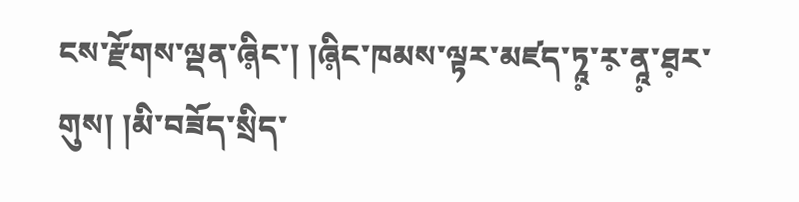ངས་རྫོགས་ལྡན་ཞི༷ང་། །ཞི༷ང་ཁམས་ལྟར་མཛད་ཏཱ༷་ར༷་ནཱ༷་ཐ༷ར་གུས། །མི་བཟོད་སྲིད་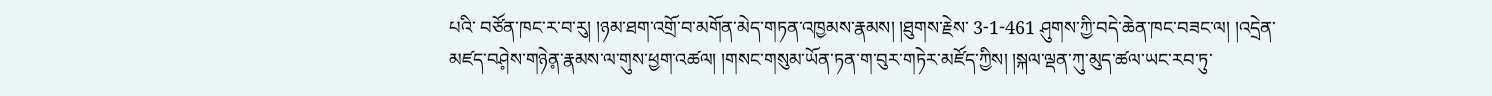པའི་ བཙོན་ཁང་ར་བ་རུ། །ཉམ་ཐག་འགྲོ་བ་མགོན་མེད་གཏན་འཁྱམས་རྣམས། །ཐུགས་རྗེས་ 3-1-461 ཤུགས་ཀྱི་བདེ་ཆེན་ཁང་བཟང་ལ། །འདྲེན་མཛད་བཤེ༷ས་གཉེན༷་རྣམས་ལ་གུས་ཕྱག་འཚལ། །གསང་གསུམ་ཡོན་ཏན་ག་བུར་གཏེར་མཛོད་ཀྱིས། །སྐལ་ལྡན་ཀུ་མུད་ཚལ་ཡང་རབ་ཏུ་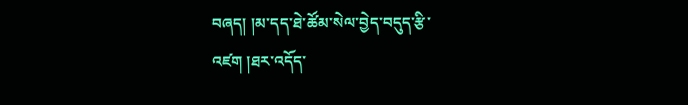བཞད། །མ་དད་ཐེ་ཚོམ་སེལ་བྱེད་བདུད་རྩི་འཛག །ཐར་འདོད་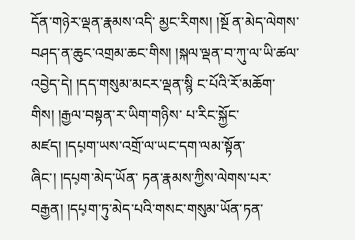དོན་གཉེར་ལྡན་རྣམས་འདི་ མྱང་རིགས། །སྔོ ན་མེད་ལེགས་བཤད་ན་ཆུང་འགྲམ་ཆང་གིས། །སྐལ་ལྡན་བ་ཀུ་ལ་ཡི་ཚལ་ འབྱེད་དེ། །དད་གསུམ་མངར་ལྡན་སྙི ང་པོའི་རོ་མཆོག་གིས། །རྒྱལ་བསྟན་ར་ཡིག་གཉིས་ པ་རིང་སྐྱོང་མཛད། །དཔ༷ག་ཡས་འགྲོ་ལ་ཡང་དག་ལམ་སྟོན་ཞིང་། །དཔ༷ག་མེད་ཡོན་ ཏན་རྣམས་ཀྱིས་ལེགས་པར་བརྒྱན། །དཔ༷ག་ཏུ་མེད་པའི་གསང་གསུམ་ཡོན་ཏན་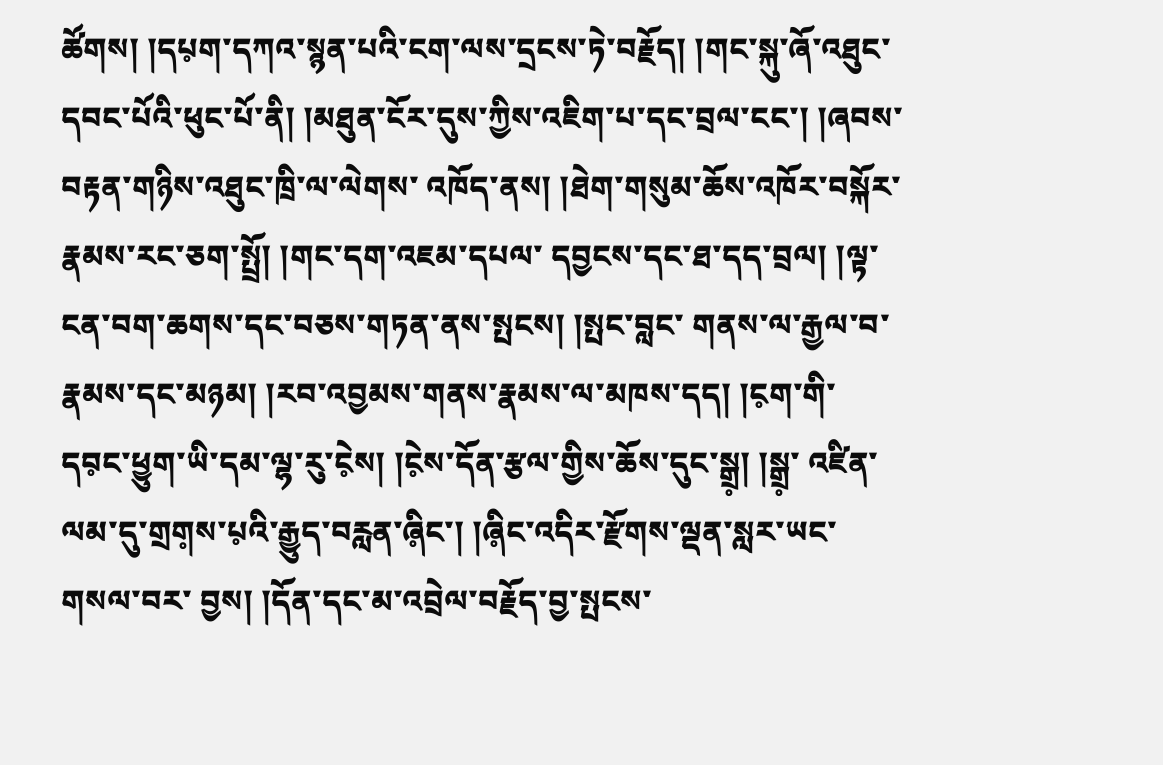ཚོགས། །དཔ༷ག་དཀའ་སྙན་པའི་ངག་ལས་དྲངས་ཏེ་བརྗོད། །གང་སྐུ་ཞོ་འཐུང་དབང་པོའི་ཕུང་པོ་ནི། །མཐུན་ངོར་དུས་ཀྱིས་འཇིག་པ་དང་བྲལ་ངང་། །ཞབས་བརྟན་གཉིས་འཐུང་ཁྲི་ལ་ལེགས་ འཁོད་ནས། །ཐེག་གསུམ་ཆོས་འཁོར་བསྐོར་རྣམས་རང་ཅག་སྤྲོ། །གང་དག་འཇམ་དཔལ་ དབྱངས་དང་ཐ་དད་བྲལ། །ལྟ་ངན་བག་ཆགས་དང་བཅས་གཏན་ནས་སྤངས། །སྤང་བླང་ གནས་ལ་རྒྱལ་བ་རྣམས་དང་མཉམ། །རབ་འབྱམས་གནས་རྣམས་ལ་མཁས་དད། །ང༷ག་གི་དབ༷ང་ཕྱུག་ཡི་དམ་ལྷ་རུ་ངེ༷ས། །ངེ༷ས་དོན་རྩལ་གྱིས་ཆོས་དུང་སྒྲ༷། །སྒྲ༷་ འཛིན་ལམ་དུ་གྲག༷ས་པ༷འི་རྒྱུད་བརླན་ཞི༷ང་། །ཞི༷ང་འདིར་རྫོགས་ལྡན་སླར་ཡང་གསལ་བར་ བྱས། །དོན་དང་མ་འབྲེལ་བརྗོད་བྱ་སྤངས་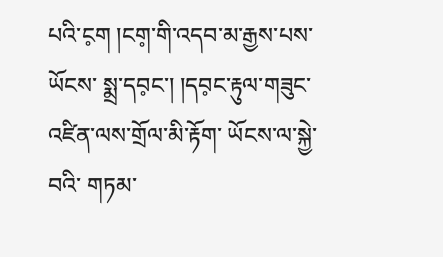པའི་ང༷ག །ངག༷་གི་འདབ་མ་རྒྱས་པས་ཡོངས་ སྨྲ་དབ༷ང་། །དབ༷ང་རྟུལ་གཟུང་འཛིན་ལས་གྲོལ་མི་རྟོག་ ཡོངས་ལ་སྐྱེ་བའི་ གཏམ་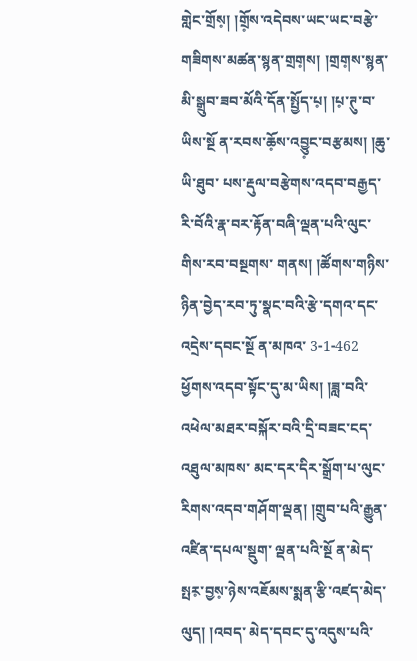གླེང་གྲོས༷། །གྲོ༷ས་འདེབས་ཡང་ཡང་བརྩེ་གཟིགས་མཚན་སྙན་གྲག༷ས། །གྲག༷ས་སྙན་ མི་སྒྲུབ་ཟབ་མོའི་དོན་སྤྱོད་པ༷། །པ༷་ཊུ་བ་ཡིས་སྔོ ན་རབས་ཆོ༷ས་འབྱུ༷ང་བརྩམས། །ཆུ་ཡི་ཐུབ་ པས་རྡུལ་བརྩེགས་འདབ་བརྒྱད་རི་བོའི་རྣ་བར་རྟོན་བཞི་ལྡན་པའི་ལུང་གིས་རབ་བསྔགས་ གནས། །ཚོགས་གཉིས་ཉིན་བྱེད་རབ་ཏུ་སྣང་བའི་རྩེ་དགའ་དང་འདྲེས་དབང་སྔོ ན་མཁའ་ 3-1-462 ཕྱོགས་འདབ་སྟོང་དུ་མ་ཡིས། །ཟླ་བའི་འཕེལ་མཐར་བསྐོར་བའི་དྲི་བཟང་ངད་འཐུལ་མཁས་ མང་དར་དིར་སྒྲོག་པ་ལུང་རིགས་འདབ་གཤོག་ལྡན། །གྲུབ་པའི་རྒྱུན་འཛིན་དཔལ་སྡུག་ ལྡན་པའི་སྔོ ན་མེད་སྤར༷་བྱས༷་ཉེས་འཇོམས་སྨན་རྩི་འཛད་མེད་ལུད། །འབད་ མེད་དབང་དུ་འདུས་པའི་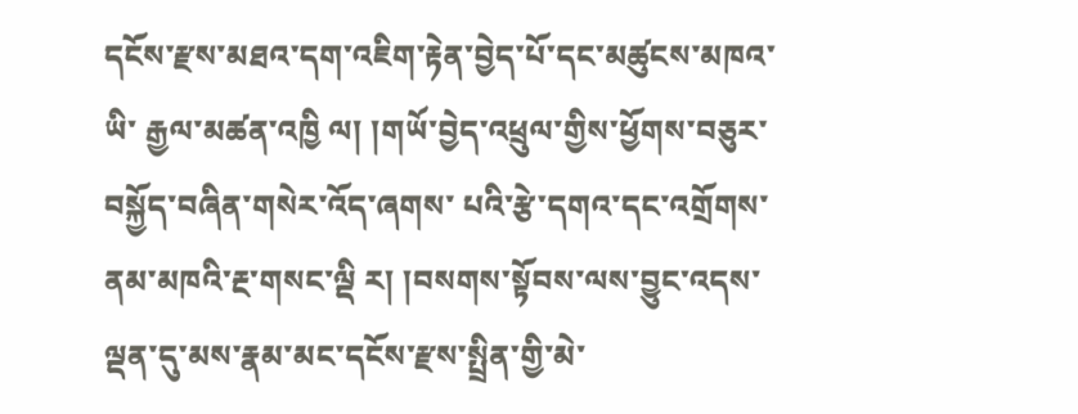དངོས་རྫས་མཐའ་དག་འཇིག་རྟེན་བྱེད་པོ་དང་མཚུངས་མཁའ་ཡི་ རྒྱལ་མཚན་འཁྱི ལ། །གཡོ་བྱེད་འཕྲུལ་གྱིས་ཕྱོགས་བཅུར་བསྐྱོད་བཞིན་གསེར་འོད་ཞགས་ པའི་རྩེ་དགའ་དང་འགྲོགས་ནམ་མཁའི་རྔ་གསང་ལྡི ར། །བསགས་སྟོབས་ལས་བྱུང་འདས་ ལྡན་དུ་མས་རྣམ་མང་དངོས་རྫས་སྤྲིན་གྱི་མེ་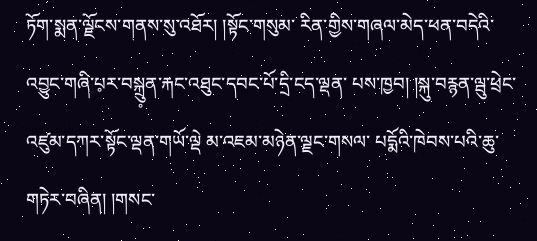ཏོག་སྨན་ལྗོངས་གནས་སུ་འཐོར། །སྟོང་གསུམ་ རིན་གྱིས་གཞལ་མེད་ཕན་བདེའི་འབྱུང་གཞི་པ༷ར་བསྐྲུ༷ན་རྐང་འཐུང་དབང་པོ་དྲི་ངད་ལྡན་ པས་ཁྱབ། །སྐུ་བརྙན་ལྦུ་ཕྲེང་འཛུམ་དཀར་སྟོང་ལྡན་གཡོ་ལྡེ མ་འཇམ་མཉེན་ལྗང་གསལ་ པདྨོའི་ཁེབས་པའི་ཆུ་གཏེར་བཞིན། །གསང་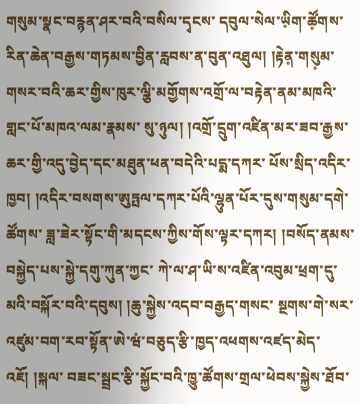གསུམ་སྣང་བརྙན་ཤར་བའི་བསིལ་དྭངས་ དབུལ་སེལ་ཡི༷ག་ཚོ༷གས་རིན་ཆེན་བརྒྱས་གཏམས་བྱིན་རླབས་ན་བུན་འཐུལ། །རྟེན༷་གསུ༷མ་ གསར་བའི་ཆར་གྱིས་ཁུར་ལྕི་མགྱོགས་འགྲོ་ལ་བརྟེན་ནམ་མཁའི་གླང་པོ་མཁའ་ལམ་རྣམས་ སུ་ཉུལ། །འགྲོ་དྲུག་འཛིན་མར་ཟབ་རྒྱས་ཆར་གྱི་འདུ་བྱེད་དང་མཐུན་ཕན་བདེའི་པདྨ་དཀར་ པོས་སྲིད་འདིར་ཁྱབ། །འདིར་བསགས་ཨུཏྤལ་དཀར་པོའི་ལྷུན་པོར་དུས་གསུམ་དགེ་ཚོགས་ ཟླ་ཟེར་སྟོང་གི་མདངས་ཀྱིས་གོས་ལྟར་དཀར། །བསོད་ནམས་བསྐྱེད་པས་སྐྱེ་དགུ་ཀུན་ཀྱང་ ཀེ་ལ་ཤ་ཡི་ས་འཛིན་འབུམ་ཕྲག་དུ་མའི་བསྐོར་བའི་དབུས། །ཆུ་སྐྱེས་འདབ་བརྒྱད་གསང་ སྔགས་གེ་སར་འཛུམ་བག་རབ་སྟོན་ཨེ་ཝཾ་བཅུད་རྩི་ཁྱད་འཕགས་འཛད་མེད་འཇོ། །སྐལ་ བཟང་སྦྲང་རྩི་སྐྱོང་བའི་ཁྱུ་ཚོགས་གྲལ་ཕེབས་སྐྱེས་ཐོབ་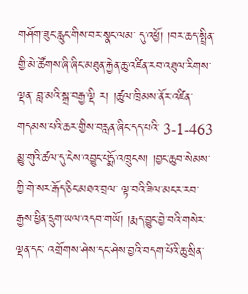གཤོག་ཟུང་རླུང་གིས་བར་སྣང་ལམ་ དུ་འཕྱོ། །བར་ཆད་སྤྲིན་གྱི་མེ་ཚོགས་ཞི་ཞིང་མཐུན་རྐྱེན་ཆུ་འཛིན་རབ་འཐུལ་རིགས་ལྡན་ བླ་མའི་སྒྲ་བརྒྱ་ལྡི ར། །ཚུལ་ཁྲིམས་ནོར་འཛིན་གདམས་པའི་ཆར་གྱིས་བརླན་ཞིང་དད་པའི་ 3-1-463 མྱུ་གུའི་ཚལ་དུ་ངེས་འབྱུང་པདྨོ་འཁྲུངས། །བྱང་ཆུབ་སེམས་ཀྱི་གེ་སར་རྒོད་ཅིང་མཐའ་བྲལ་ ལྟ་བའི་ཟིལ་མངར་རབ་རྒྱས་ཕྱིན་དྲུག་ཡལ་འདབ་གཡོ། །རྨད་བྱུང་བྱེ་བའི་གསེར་ལྡན་དང་ འགྲོགས་ཤེས་དང་ཤེས་བྱའི་བདག་པོའི་ཆུ་སྲིན་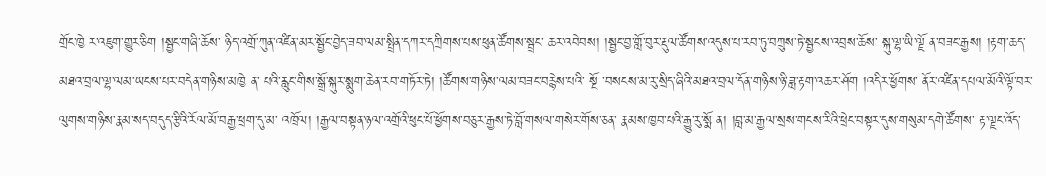གྲོང་ཁྱེ ར་འཇུག་གྱུར་ཅིག །སྦྱང་གཞི་ཆོས་ ཉིད་འགྲོ་ཀུན་འཛིན་མར་སྦྱོང་བྱེད་ཟབ་ལམ་སྤྲིན་དཀར་དཀྲིགས་པས་ཕུན་ཚོགས་སྦྲང་ ཆར་འབེབས། །སྦྱང་བྱ་གློ་བུར་རྡུལ་ཚོགས་འདུས་པ་རབ་ཏུ་བཀྲུས་ཏེ་སྦྱངས་འབྲས་ཆོས་ སྐུ་ལྷ་ཡི་ལྗོ ན་བཟང་རྒྱས། །རྟག་ཆད་མཐའ་བྲལ་ལྷ་ལམ་ཡངས་པར་བདེན་གཉིས་མཁྱེ ན་ པའི་རླུང་གིས་སྒྲོ་སྐུར་སྨུག་ཆེན་རབ་གཏོར་ཏེ། །ཚོགས་གཉིས་ལམ་བཟང་བརྙེས་པའི་ སྔོ ་བསངས་མ་རུ་སྲིད་ཞིའི་མཐའ་བྲལ་དོན་གཉིས་ཉི་ཟླ་རྟག་འཆར་ཤོག །འདིར་ཕྱོགས་ ནོར་འཛིན་དཔལ་མོའི་ལྟོ་བར་ལུགས་གཉིས་རྣམ་སད་བདུད་རྩིའི་རོལ་མོ་བརྒྱ་ཕྲག་དུ་མ་ འཁྲོལ། །རྒྱལ་བསྟན་ཉལ་འགྲོའི་ཕུང་པོ་ཕྱོགས་བཅུར་རྒྱས་ཏེ་བློ་གསལ་གསེར་གོས་ཅན་ རྣམས་ཁྱབ་པའི་རྒྱུ་རུ་སྨོ ན། །བླ་མ་རྒྱལ་སྲས་གངས་རིའི་ཕྲེང་བསྟར་དུས་གསུམ་དགེ་ཚོགས་ རྟ་ལྗང་འོད་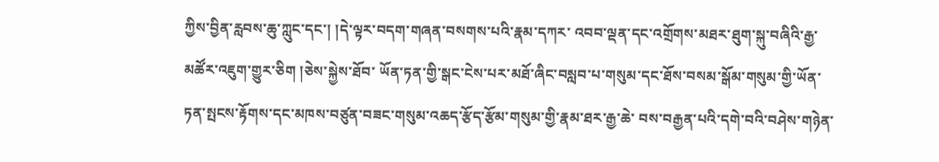ཀྱིས་བྱིན་རླབས་ཆུ་ཀླུང་དང་། །དེ་ལྟར་བདག་གཞན་བསགས་པའི་རྣམ་དཀར་ འབབ་ལྡན་དང་འགྲོགས་མཐར་ཐུག་སྐུ་བཞིའི་རྒྱ་མཚོར་འཇུག་གྱུར་ཅིག །ཅེས་སྐྱེས་ཐོབ་ ཡོན་ཏན་གྱི་སྒང་ངེས་པར་མཐོ་ཞིང་བསླབ་པ་གསུམ་དང་ཐོས་བསམ་སྒོམ་གསུམ་གྱི་ཡོན་ ཏན་སྤངས་རྟོགས་དང་མཁས་བཙུན་བཟང་གསུམ་འཆད་རྩོད་རྩོམ་གསུམ་གྱི་རྣམ་ཐར་རྒྱ་ཆེ་ བས་བརྒྱན་པའི་དགེ་བའི་བཤེས་གཉེན་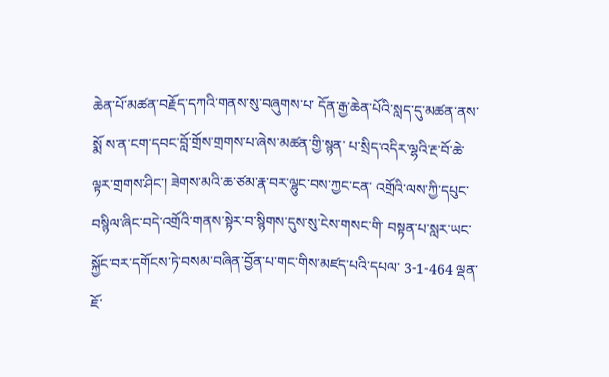ཆེན་པོ་མཚན་བརྗོད་དཀའི་གནས་སུ་བཞུགས་པ་ དོན་རྒྱ་ཆེན་པོའི་སླད་དུ་མཚན་ནས་སྨོ ས་ན་ངག་དབང་བློ་གྲོས་གྲགས་པ་ཞེས་མཚན་གྱི་སྙན་ པ་སྲིད་འདིར་ལྷའི་རྔ་བོ་ཆེ་ལྟར་གྲགས་ཤིང་། ཟེགས་མའི་ཆ་ཙམ་རྣ་བར་ལྷུང་བས་ཀྱང་ངན་ འགྲོའི་ལས་ཀྱི་དཔུང་བསྙིལ་ཞིང་བདེ་འགྲོའི་གནས་སྟེར་བ་སྙིགས་དུས་སུ་ངེས་གསང་གི་ བསྟན་པ་སླར་ཡང་སྐྱོང་བར་དགོངས་ཏེ་བསམ་བཞིན་བྱོན་པ་གང་གིས་མཛད་པའི་དཔལ་ 3-1-464 ལྡན་ཇོ་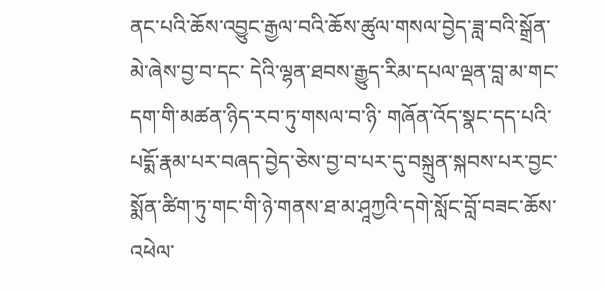ནང་པའི་ཆོས་འབྱུང་རྒྱལ་བའི་ཆོས་ཚུལ་གསལ་བྱེད་ཟླ་བའི་སྒྲོན་མེ་ཞེས་བྱ་བ་དང་ དེའི་ལྷན་ཐབས་རྒྱུད་རིམ་དཔལ་ལྡན་བླ་མ་གང་དག་གི་མཚན་ཉིད་རབ་ཏུ་གསལ་བ་ཉི་ གཞོན་འོད་སྣང་དད་པའི་པདྨོ་རྣམ་པར་བཞད་བྱེད་ཅེས་བྱ་བ་པར་དུ་བསྐྲུན་སྐབས་པར་བྱང་ སྨོན་ཚིག་ཏུ་གང་གི་ཉེ་གནས་ཐ་མ་ཤཱཀྱའི་དགེ་སློང་བློ་བཟང་ཆོས་འཕེལ་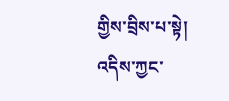གྱིས་བྲིས་པ་སྟེ། འདིས་ཀྱང་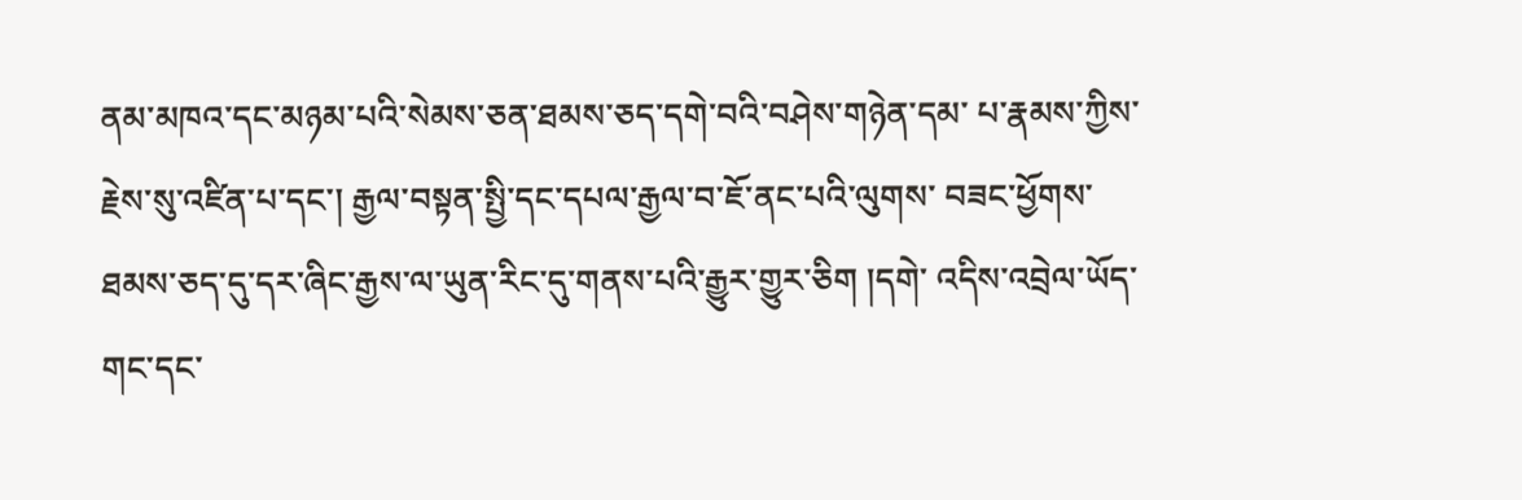ནམ་མཁའ་དང་མཉམ་པའི་སེམས་ཅན་ཐམས་ཅད་དགེ་བའི་བཤེས་གཉེན་དམ་ པ་རྣམས་ཀྱིས་རྗེས་སུ་འཛིན་པ་དང་། རྒྱལ་བསྟན་སྤྱི་དང་དཔལ་རྒྱལ་བ་ཇོ་ནང་པའི་ལུགས་ བཟང་ཕྱོགས་ཐམས་ཅད་དུ་དར་ཞིང་རྒྱས་ལ་ཡུན་རིང་དུ་གནས་པའི་རྒྱུར་གྱུར་ཅིག །དགེ་ འདིས་འབྲེལ་ཡོད་གང་དང་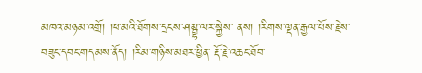མཁའ་མཉམ་འགྲོ། །ཕ་མའི་ཐོགས་དྲངས་ཤམྦྷ་ལར་སྐྱེས་ ནས། །རིགས་ལྡན་རྒྱལ་པོས་རྗེས་བཟུང་དབང་གདམས་ནོད། །རིམ་གཉིས་མཐར་ཕྱིན་ རྡོ་རྗེ་འཆང་ཐོབ་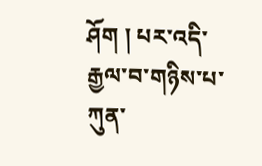ཤོག ། པར་འདི་རྒྱལ་བ་གཉིས་པ་ཀུན་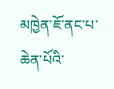མཁྱེན་ཇོ་ནང་པ་ཆེན་པོའི་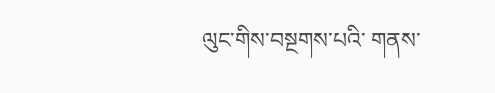ལུང་གིས་བསྔགས་པའི་ གནས་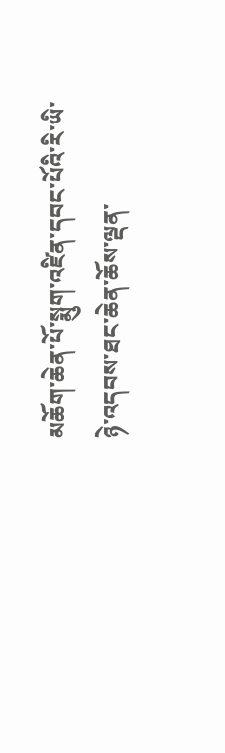མཆོག་ཆེན་པོ་སྨུག་འཛིན་དབང་པོའི་རི་ཡི་ཉེ་འདབས་ཐང་ཆེན་ཆོས་ལྡན་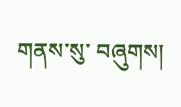གནས་སུ་ བཞུགས།